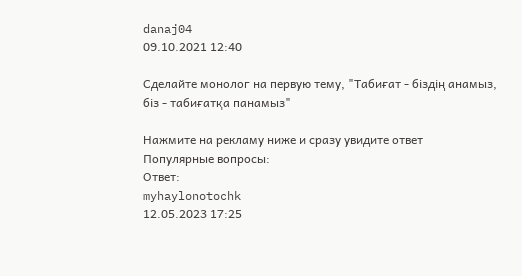danaj04
09.10.2021 12:40

Сделайте монолог на первую тему, "Табиғат - біздің анамыз, біз - табиғатқа панамыз"

Нажмите на рекламу ниже и сразу увидите ответ
Популярные вопросы:
Ответ:
myhaylonotochk
12.05.2023 17:25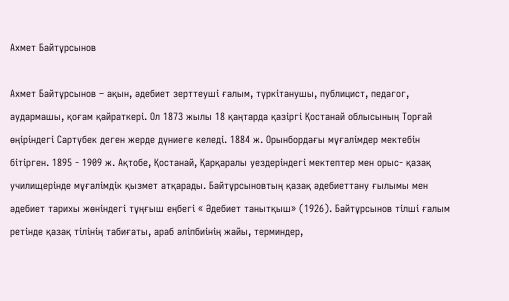Ахмет Байтұрсынов

Ахмет Байтұрсынов – ақын, әдебиет зерттеуші ғалым, түркітанушы, публицист, педагог, аудармашы, қоғам қайраткері. Ол 1873 жылы 18 қаңтарда қазіргі Қостанай облысының Торғай өңіріндегі Сартүбек деген жерде дүниеге келеді. 1884 ж. Орынбордағы мұғалімдер мектебін бітірген. 1895 - 1909 ж. Ақтобе, Қостанай, Қарқаралы уездеріндегі мектептер мен орыс- қазақ училищерінде мұғалімдік қызмет атқарады. Байтұрсыновтың қазақ әдебиеттану ғылымы мен әдебиет тарихы жөніндегі тұңғыш еңбегі « Әдебиет танытқыш» (1926). Байтұрсынов тілші ғалым ретінде қазақ тілінің табиғаты, араб әліпбиінің жайы, терминдер,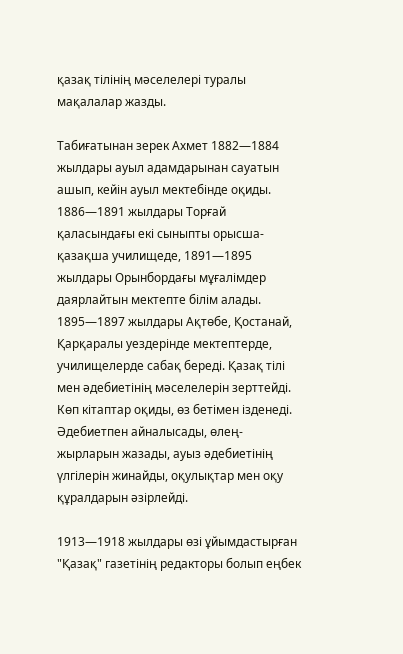қазақ тілінің мәселелері туралы мақалалар жазды.

Табиғатынан зерек Ахмет 1882—1884 жылдары ауыл адамдарынан сауатын ашып, кейін ауыл мектебінде оқиды. 1886—1891 жылдары Торғай қаласындағы екі сыныпты орысша-қазақша училищеде, 1891—1895 жылдары Орынбордағы мұғалімдер даярлайтын мектепте білім алады. 1895—1897 жылдары Ақтөбе, Қостанай, Қарқаралы уездерінде мектептерде, училищелерде сабақ береді. Қазақ тілі мен әдебиетінің мәселелерін зерттейді. Көп кітаптар оқиды, өз бетімен ізденеді. Әдебиетпен айналысады, өлең-жырларын жазады, ауыз әдебиетінің үлгілерін жинайды, оқулықтар мен оқу құралдарын әзірлейді.

1913—1918 жылдары өзі ұйымдастырған "Қазақ" газетінің редакторы болып еңбек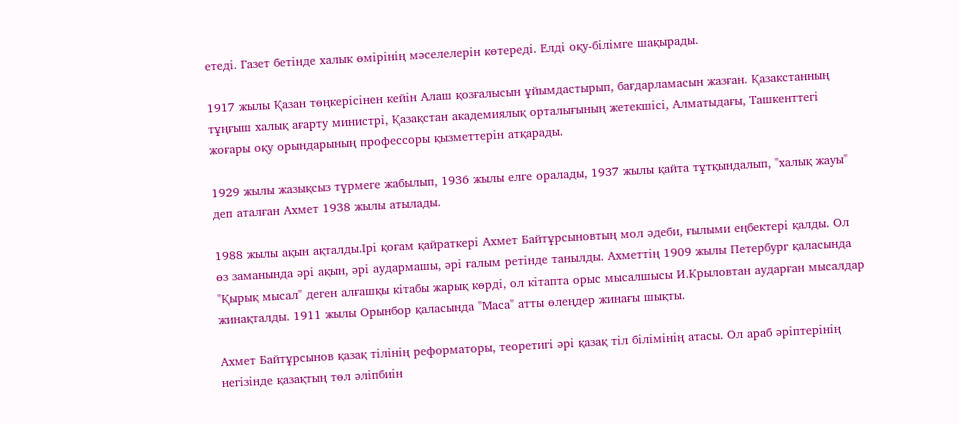етеді. Газет бетінде халык өмірінің мәселелерін көтереді. Елді оқу-білімге шақырады.

1917 жылы Қазан төңкерісінен кейін Алаш қозғалысын ұйымдастырып, бағдарламасын жазған. Қазакстанның тұңғыш халық ағарту министрі, Қазақстан академиялық орталығының жетекшісі, Алматыдағы, Ташкенттегі жоғары оқу орындарының профессоры қызметтерін атқарады.

1929 жылы жазықсыз түрмеге жабылып, 1936 жылы елге оралады, 1937 жылы қайта тұтқындалып, "халық жауы" деп аталған Ахмет 1938 жылы атылады.

1988 жылы ақын ақталды.Ірі қоғам қайраткері Ахмет Байтұрсыновтың мол әдеби, ғылыми еңбектері қалды. Ол өз заманында әрі ақын, әрі аудармашы, әрі ғалым ретінде танылды. Ахметтің 1909 жылы Петербург қаласында "Қырық мысал" деген алғашқы кітабы жарық көрді, ол кітапта орыс мысалшысы И.Крыловтан аударған мысалдар жинақталды. 1911 жылы Орынбор қаласында "Маса" атты өлеңдер жинағы шықты.

Ахмет Байтұрсынов қазақ тілінің реформаторы, теоретигі әрі қазақ тіл білімінің атасы. Ол араб әріптерінің негізінде қазақтың төл әліпбиін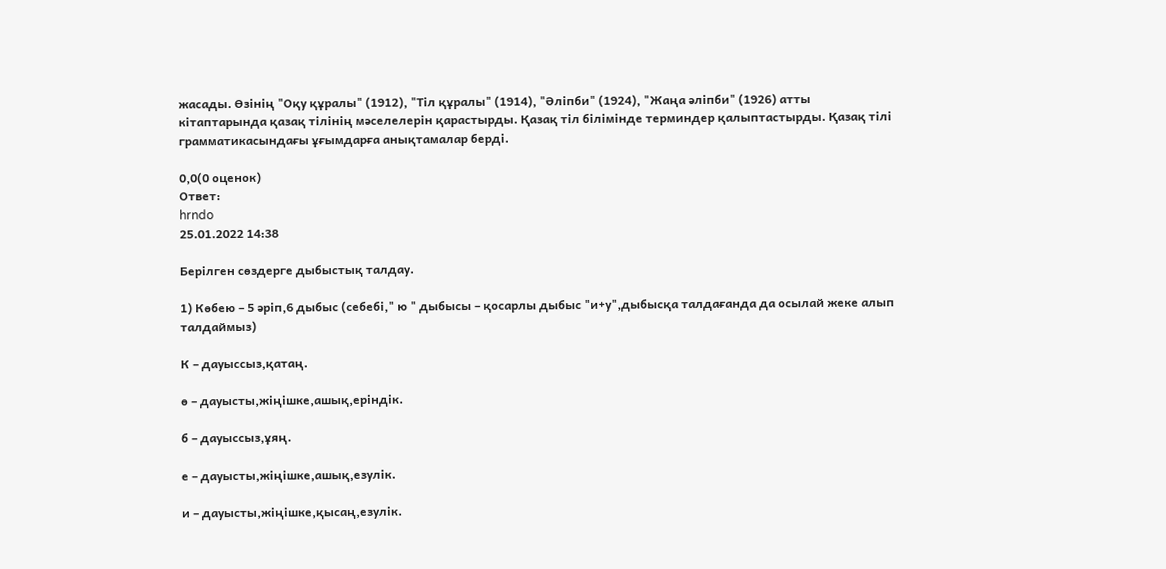жасады. Өзінің "Оқу құралы" (1912), "Тіл құралы" (1914), "Әліпби" (1924), "Жаңа әліпби" (1926) атты кітаптарында қазақ тілінің мәселелерін қарастырды. Қазақ тіл білімінде терминдер қалыптастырды. Қазақ тілі грамматикасындағы ұғымдарға анықтамалар берді.

0,0(0 оценок)
Ответ:
hrndo
25.01.2022 14:38

Берілген сөздерге дыбыстық талдау.

1) Көбею – 5 әріп,6 дыбыс (себебі," ю " дыбысы – қосарлы дыбыс "и+у",дыбысқа талдағанда да осылай жеке алып талдаймыз)

К – дауыссыз,қатаң.

ө – дауысты,жіңішке,ашық,еріндік.

б – дауыссыз,ұяң.

е – дауысты,жіңішке,ашық,езулік.

и – дауысты,жіңішке,қысаң,езулік.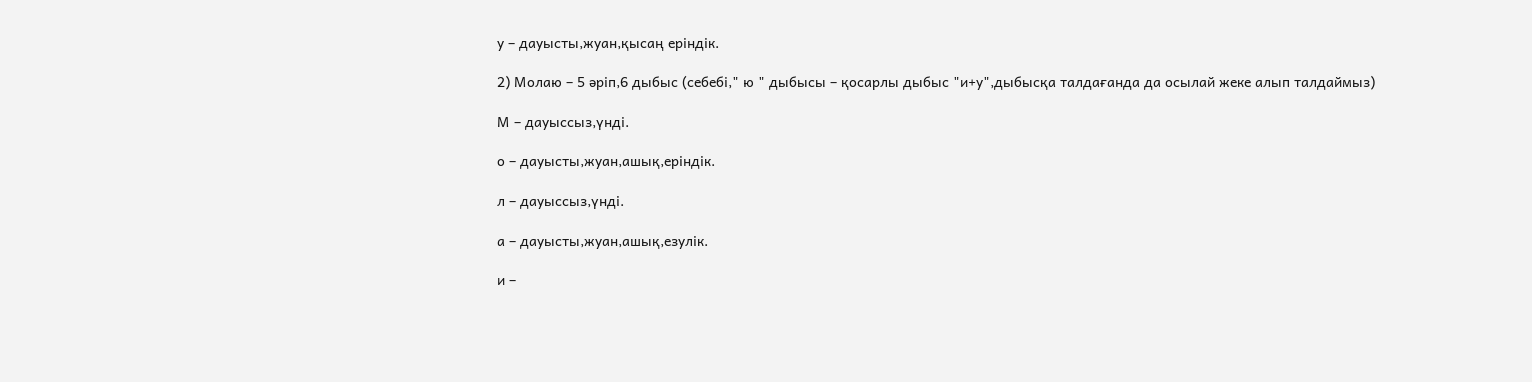у – дауысты,жуан,қысаң еріндік.

2) Молаю – 5 әріп,6 дыбыс (себебі," ю " дыбысы – қосарлы дыбыс "и+у",дыбысқа талдағанда да осылай жеке алып талдаймыз)

М – дауыссыз,үнді.

о – дауысты,жуан,ашық,еріндік.

л – дауыссыз,үнді.

а – дауысты,жуан,ашық,езулік.

и –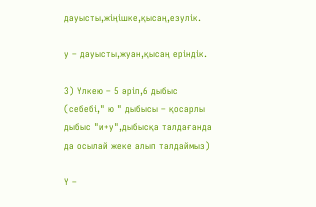дауысты,жіңішке,қысаң,езулік.

у – дауысты,жуан,қысаң еріндік.

3) Үлкею – 5 әріп,6 дыбыс (себебі," ю " дыбысы – қосарлы дыбыс "и+у",дыбысқа талдағанда да осылай жеке алып талдаймыз)

Ү –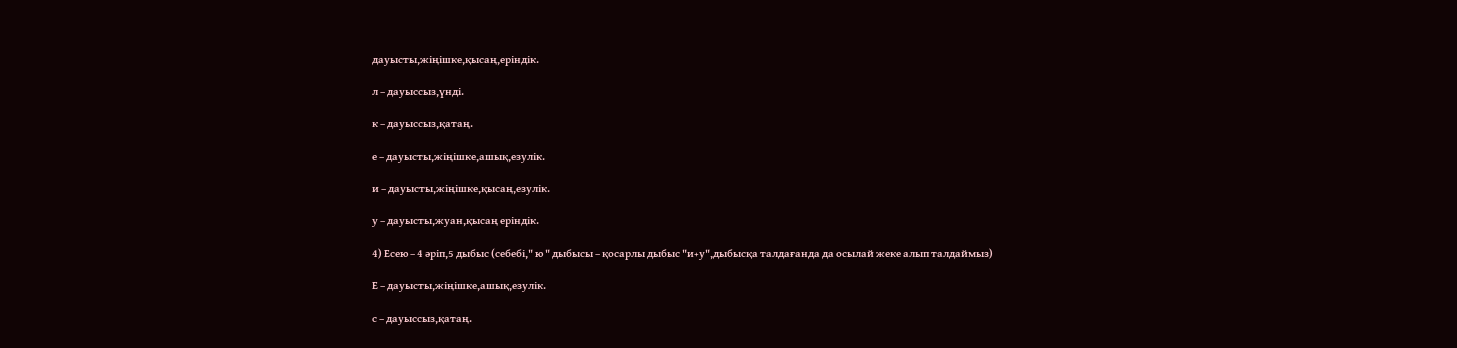дауысты,жіңішке,қысаң,еріндік.

л – дауыссыз,үнді.

к – дауыссыз,қатаң.

е – дауысты,жіңішке,ашық,езулік.

и – дауысты,жіңішке,қысаң,езулік.

у – дауысты,жуан,қысаң еріндік.

4) Есею – 4 әріп,5 дыбыс (себебі," ю " дыбысы – қосарлы дыбыс "и+у",дыбысқа талдағанда да осылай жеке алып талдаймыз)

Е – дауысты,жіңішке,ашық,езулік.

с – дауыссыз,қатаң.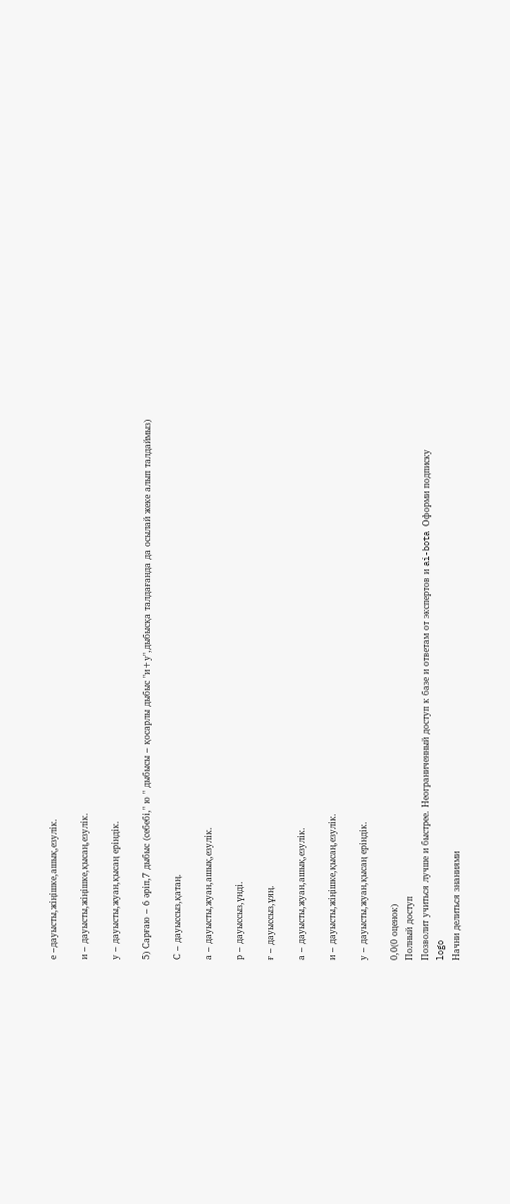е –дауысты,жіңішке,ашық,езулік.

и – дауысты,жіңішке,қысаң,езулік.

у – дауысты,жуан,қысаң еріндік.

5) Сарғаю – 6 әріп,7 дыбыс (себебі," ю " дыбысы – қосарлы дыбыс "и+у",дыбысқа талдағанда да осылай жеке алып талдаймыз)

С – дауыссыз,қатаң.

а – дауысты,жуан,ашық,езулік.

р – дауыссыз,үнді.

ғ – дауыссыз,ұяң.

а – дауысты,жуан,ашық,езулік.

и – дауысты,жіңішке,қысаң,езулік.

у – дауысты,жуан,қысаң еріндік.

0,0(0 оценок)
Полный доступ
Позволит учиться лучше и быстрее. Неограниченный доступ к базе и ответам от экспертов и ai-bota Оформи подписку
logo
Начни делиться знаниями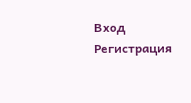Вход Регистрация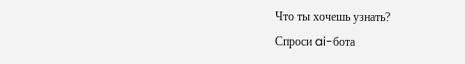Что ты хочешь узнать?
Спроси ai-бота